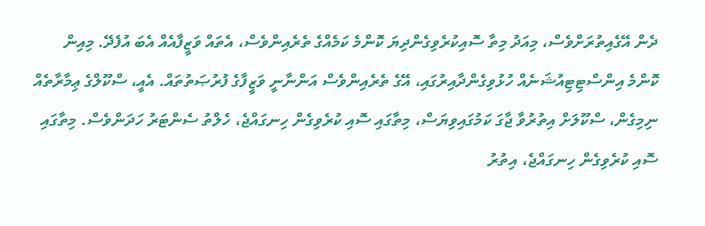ދެން އޭގެއިތުރަށްވެސް، މިއަދު މިތާ ސޮއިކުރެވިގެންދިޔަ ކޮންމެ ކަމެއްގެ ތެރެއިންވެސް، އެތައް ވަޒީފާއެއް އެބަ އުފެދޭ. މިއިން ކޮންމެ އިންސްޓިޓިއުޝަނެއް ހުޅުވިގެންދާއިރުގައި، އޭގެ ތެރެއިންވެސް އަންނާނީ ވަޒީފާގެ ފުރުޞަތުތައް. އެއީ، ސްކޫލްގެ ޢިމާރާތެއް ނިމިގެން، ސްކޫލަށް އިތުރުވާ ޖާގަ ކަމުގައިވިޔަސް، މިތާގައި ސޮއި ކުރެވިގެން ހިނގައްޖެ، ހެލްތު ސެންޓަރު ހަދަންވެސް. މިތާގައި ސޮއި ކުރެވިގެން ހިނގައްޖެ، އިތުރު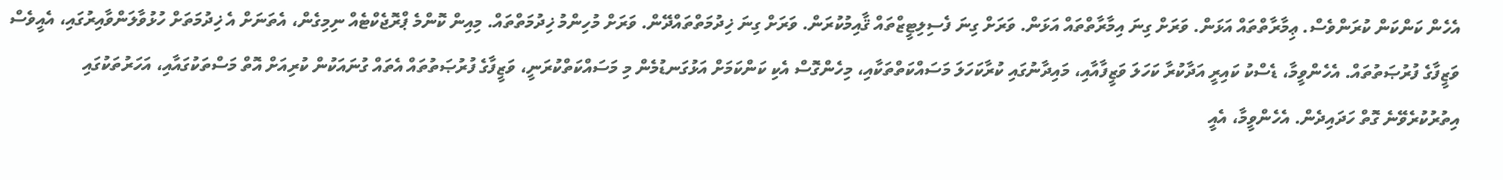އެހެން ކަންކަން ކުރަންވެސް. ޢިމާރާތްތައް އަޅަން. ވަރަށް ގިނަ އިމާރާތްތައް އަޅަން. ވަރަށް ގިނަ ފެސިލިޓީޒްތައް ޤާއިމުކުރަން. ވަރަށް ގިނަ ޚިދުމަތްތައްދޭން. ވަރަށް މުހިންމު ޚިދުމަތްތައް. މިއިން ކޮންމެ ޕްރޮޖެކްޓެއް ނިމިގެން، އެތަނަށް އެ ޚިދުމަތަށް ހުޅުވާލަންވާއިރުގައި، އެއީވެސް ވަޒީފާގެ ފުރުޞަތުތައް. އެހެންވީމާ، ޑެސްކު ކައިރީ އަދާކުރާ ކަހަލަ ވަޒީފާއާއި، މައިދާނުގައި ކުރާކަހަލަ މަސައްކަތްތަކާއި، މިހެންގޮސް އެކި ކަންކަމަށް އަޅުގަނޑުމެން މި މަސައްކަތްކުރަނީ، ވަޒީފާގެ ފުރުޞަތުތައް އެތައް ގުނައަކުން ކުރިއަށް އޮތް މަސްތަކުގައާއި، އަހަރުތަކުގައި އިތުރުކުރެވޭނެ ގޮތް ހަދައިދެން. އެހެންވީމާ، އެއީ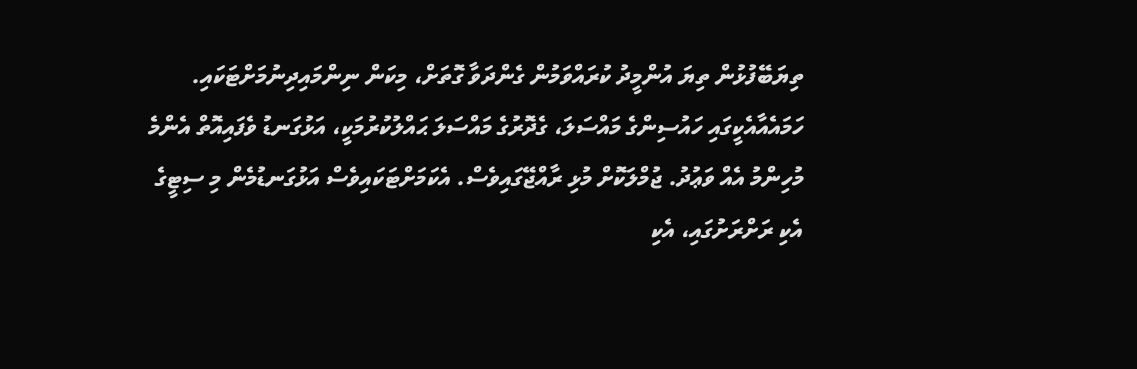ތިޔަބޭފުޅުން ތިޔަ އުންމީދު ކުރައްވަމުން ގެންދަވާ ގޮތަށް، މިކަން ނިންމައިދިނުމަށްޓަކައި.
ހަމައެއާއެކީގައި ހައުސިންގެ މައްސަލަ، ގެދޮރުގެ މައްސަލަ ޙައްލުކުރުމަކީ، އަޅުގަނޑު ވެފައިއޮތް އެންމެ މުހިންމު އެއް ވަޢުދު. ޖުމްލަކޮށް މުޅި ރާއްޖޭގައިވެސް. އެކަމަށްޓަކައިވެސް އަޅުގަނޑުމެން މި ސިޓީގެ އެކި ރަށްރަށުގައި، އެކި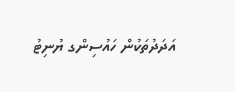އަދަދުތަކުން ހައުސިންގ ޔުނިޓު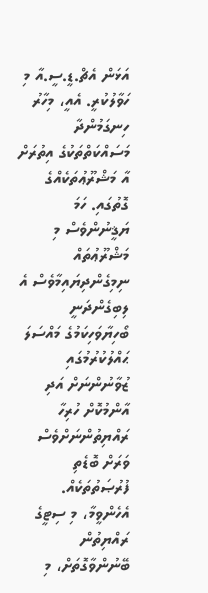އަޅަން އެޗް.ޑީ.ސީ.އާ މި ހަވާލުކުރީ. އެއީ، މިހާރު ހިނގަމުންދާ މަސައްކަތްތަކުގެ އިތުރަށް އާ މަޝްރޫޢުތަކެއްގެ ގޮތުގައި. ހަމަ ޔަޤީނުންވެސް މި މަޝްރޫޢުތައް ނިމިގެންދިޔައިމާވެސް އެ ލިބިގެންދަނީ ބޯހިޔާވަހިކަމުގެ މައްސަލަ ޙައްލުކުރުމުގައި ޒުވާނުންނަށް އަދި އާންމުކޮށް ހުރިހާ ރައްޔިތުންނަށްވެސް ވަރަށް ބޮޑެތި ފުރުޞަތުތަކެއް.
އެހެންވީމާ، މި ސިޓީގެ ރައްޔިތުން ބޭނުންވާގޮތަށް، މި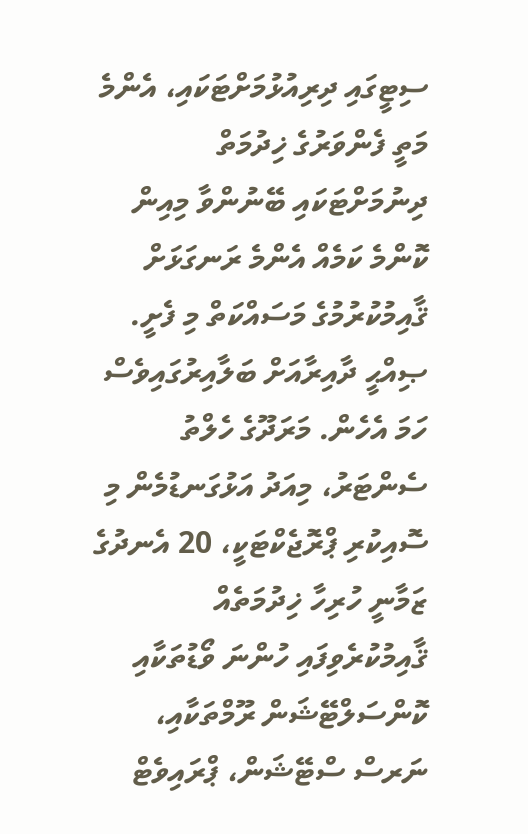ސިޓީގައި ދިރިއުޅުމަށްޓަކައި، އެންމެ މަތީ ފެންވަރުގެ ޚިދުމަތް ދިނުމަށްޓަކައި ބޭނުންވާ މިއިން ކޮންމެ ކަމެއް އެންމެ ރަނގަޅަށް ޤާއިމުކުރުމުގެ މަސައްކަތް މި ފެށީ.
ޞިއްޙީ ދާއިރާއަށް ބަލާއިރުގައިވެސް ހަމަ އެހެން. މަރަދޫގެ ހެލްތު ސެންޓަރު، މިއަދު އަޅުގަނޑުމެން މި ސޮއިކުރި ޕްރޮޖެކްޓަކީ، 20 އެނދުގެ ޒަމާނީ ހުރިހާ ޚިދުމަތެއް ޤާއިމުކުރެވިފައި ހުންނަ ވޯޑުތަކާއި ކޮންސަލްޓޭޝަން ރޫމްތަކާއި، ނަރސް ސްޓޭޝަން، ޕްރައިވެޓް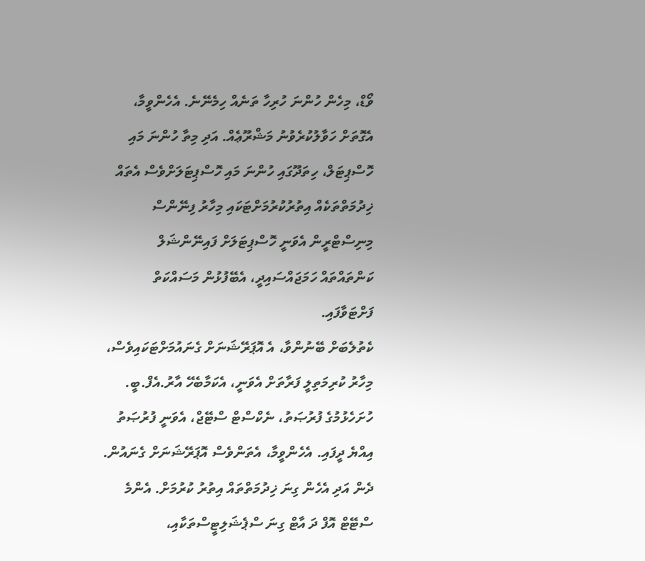ވޯޑް، މިހެން ހުންނަ ހުރިހާ ތަނެއް ހިމެނޭނެ. އެހެންވީމާ، އެގޮތަށް ހަވާލުކުރެވުނު މަޝްރޫޢެއް. އަދި މިތާ ހުންނަ މައި ހޮސްޕިޓަލް، ހިތަދޫގައި ހުންނަ މައި ހޮސްޕިޓަލަށްވެސް އެތައް ޚިދުމަތްތަކެއް އިތުރުކުރުމަށްޓަކައި މިހާރު ފިނޭންސް މިނިސްޓްރީން އެވަނީ ހޮސްޕިޓަލަށް ފައިނޭންޝަލް ކަންތައްތައް ހަމަޖައްސައިދީ، އެބޭފުޅުން މަސައްކަތް ފަށްޓަވާފައި.
ކެތުލެބަށް ބޭނުންވާ، އެ އޮޕަރޭޝަނަށް ގެނައުމަށްޓަކައިވެސް، މިހާރު ކުރިމަތިލީ ފަރާތަށް އެވަނީ، އެކަމާބެހޭ އާރު.އެފް.ބީ. ހުށަހެޅުމުގެ ފުރުޞަތު، ނެކްސްޓް ސްޓޭޖް، އެވަނީ ފުރުޞަތު އިއްޔެ ދީފައި. އެހެންވީމާ، އެތަންވެސް އޮޕަރޭޝަނަށް ގެނައުން. ދެން އަދި އެހެން ގިނަ ޚިދުމަތްތައް އިތުރު ކުރުމަށް. އެންމެ ސްޓޭޓް އޮފް ދަ އާޓް ގިނަ ސްޕެޝަލިޓީސްތަކާއި،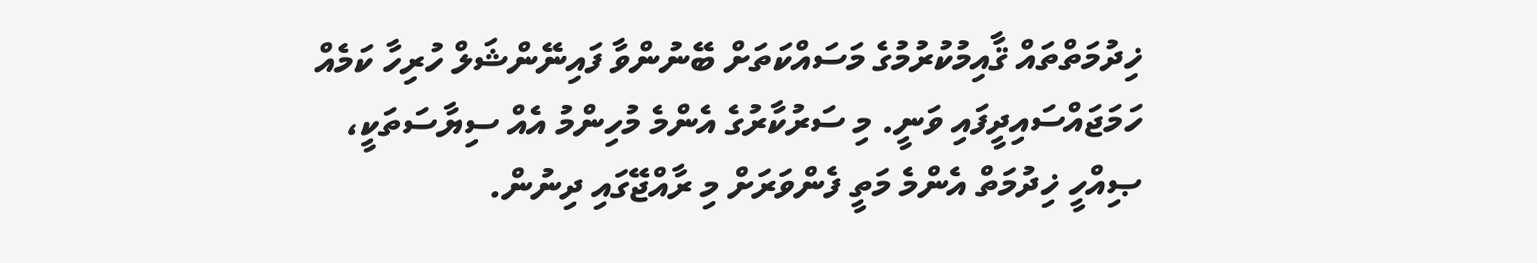ޚިދުމަތްތައް ޤާއިމުކުރުމުގެ މަސައްކަތަށް ބޭނުންވާ ފައިނޭންޝަލް ހުރިހާ ކަމެއް ހަމަޖައްސައިދީފައި ވަނީ. މި ސަރުކާރުގެ އެންމެ މުހިންމު އެއް ސިޔާސަތަކީ، ޞިއްހީ ޚިދުމަތް އެންމެ މަތީ ފެންވަރަށް މި ރާއްޖޭގައި ދިނުން.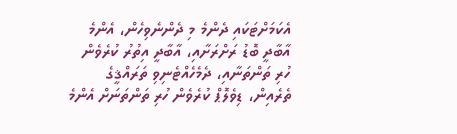އެކަމަށްޓަކައި ދެންމެ މި ދެންނެވިހެން، އެންމެ އާބާދީ ބޮޑު ރަށްރަށާއި، އާބާދީ އިތުރު ކުރެވެން ހުރި ތަންތަނާއި، ދެމެހެއްޓެނިވި ތަރައްޤީގެ ތެރެއިން، ޑިވެލޮޕް ކުރެވެން ހުރި ތަންތަނަށް އެންމެ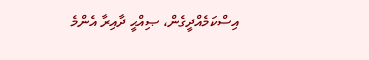އިސްކަމެއްދީގެން، ޞިއްޙީ ދާއިރާ އެންމެ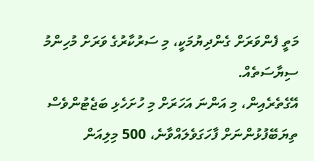މަތީ ފެންވަރަށް ގެންދިޔުމަކީ، މި ސަރުކާރުގެ ވަރަށް މުހިންމު ސިޔާސަތެއް.
އޭގެތެރެއިން، މި އަންނަ އަހަރަށް މި ހުށަހެޅި ބަޖެޓުންވެސް ތިޔަބޭފުޅުންނަށް ފާހަގަވެލައްވާނެ، 500 މިލިއަން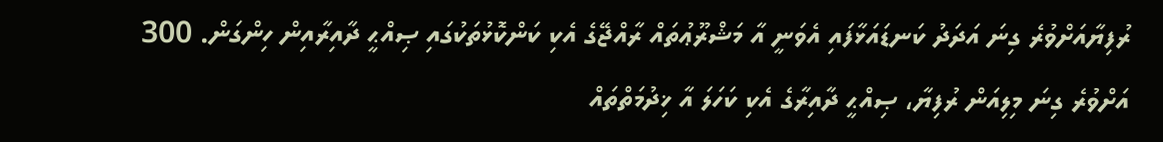ރުފިޔާއަށްވުރެ ގިނަ އަދަދު ކަނޑައަޅާފައި އެވަނީ އާ މަޝްރޫޢުތައް ރާއްޖޭގެ އެކި ކަންކޮޅުތަކުގައި ޞިއްޙީ ދާއިރާއިން ހިންގަން. 300 އަށްވުރެ ގިނަ މިލިއަން ރުފިޔާ، ޞިއްޙީ ދާއިރާގެ އެކި ކަހަލަ އާ ޚިދުމަތްތައް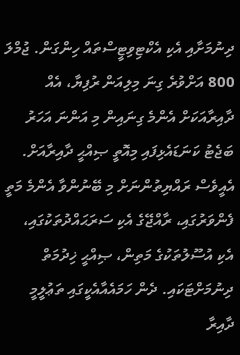ދިނުމަށާއި އެކި އެކްޓިވިޓީސްތައް ހިންގަން. ޖުމްލަ 800 އަށްވުރެ ގިނަ މިލިއަން ރުފިޔާ، އެއް ދާއިރާއަކަށް އެންމެ ގިނައިން މި އަންނަ އަހަރު ބަޖެޓު ކަނަޑައެޅިފައި މިއޮތީ ޞިއްޙީ ދާއިރާއަށް. އެއީވެސް ރައްޔިތުންނަށް މި ބޭނުންވާ އެންމެ މަތީ ފެންވަރުގައި، ރާއްޖޭގެ އެކި ސަރަޙައްދުތަކުގައި، އެކި އުސޫލުތަކުގެ މަތިން، ޞިއްޙީ ޚިދުމަތް ދިނުމަށްޓަކައި. ދެން ހަމައެއާއެކީގައި ތަޢުލީމީ ދާއިރާ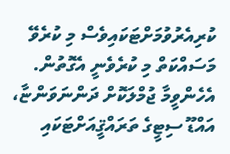ކުރިއެރުވުމަށްޓަކައިވެސް މި ކުރެވޭ މަސައްކަތް މި ކުރެވެނީ އެގޮތުން.
އެހެންވީމާ ޖުމްލަކޮށް ދަންނަވަންޏާ، އައްޑޫ ސިޓީގެ ތަރައްޤީއަށްޓަކައި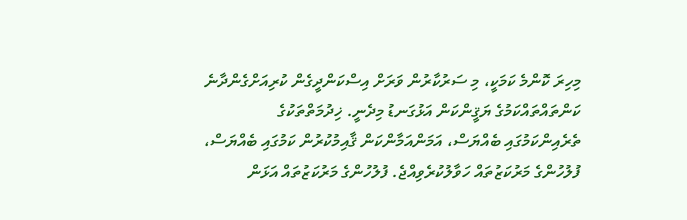މިހިރަ ކޮންމެ ކަމަކީ، މި ސަރުކާރުން ވަރަށް އިސްކަންދީގެން ކުރިއަށްގެންދާނެ ކަންތައްތައްކަމުގެ ޔަޤީންކަން އަޅުގަނޑު މިދެނީ. ޚިދުމަތްތަކުގެ ތެރެއިންކަމުގައި ބެއްޔަސް، އަމަންއަމާންކަން ޤާއިމުކުރުން ކަމުގައި ބެއްޔަސް، ފުލުހުންގެ މަރުކަޒުތައް ހަވާލުކުރެވިއްޖެ. ފުލުހުންގެ މަރުކަޒުތައް އަޅަން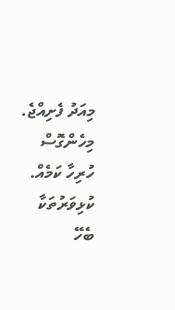މިއަދު ފެށިއްޖެ. މިހެންގޮސް ހުރިހާ ކަމެއް. ކުޅިވަރުތަކާ ބެހޭ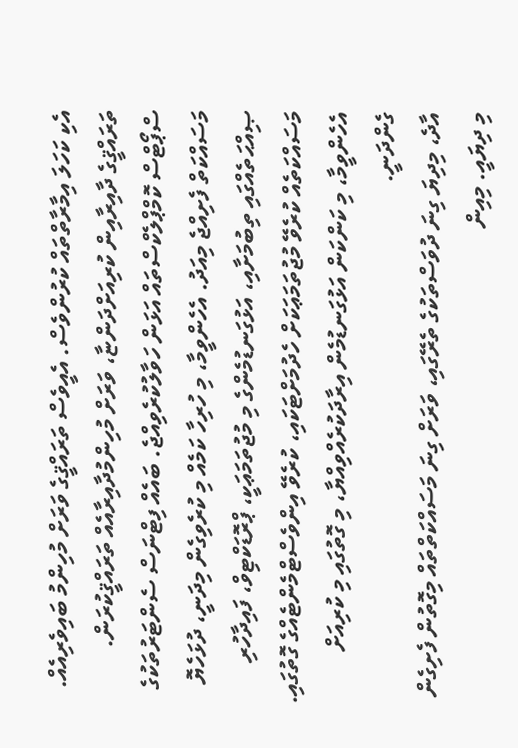އެކި ކަހަލަ އިމާރާތްތައް ކުރުންވެސް. އެއީވެސް ތަރައްޤީގެ ވަރަށް މުހިންމު ބައިވެރިއެއް. ތަރައްޤީގެ ދާއިރާއިން ކުރިއަށްދަންޏާ، ވަރަށް މުހިންމުދާއިރާއެއް ތަރައްޤީކުރަން. ސްޕޯޓްސް ކޮމްޕްލެކްސްތައް އަޅަން ހަވާލުކުރެވިއްޖެ. ބައެއް ފިޓްނަސް ސެންޓަރުތަކުގެ މަސައްކަތް ފެށިއްޖެ މިއަދު. އެހެންވީމާ، މި ހުރިހާ ކަމެއް މި ކުރެވިގެން މިދަނީ، ދުޅަހެޔޮ ޞިއްޙަތެއްގައި ތިބުމަށާއި، އަޅުގަނޑުމެންގެ މި މުޖުތަމަޢަކީ، ޕްރޮޑަކްޓިވް، ފައިދާހުރި މަސައްކަތެއް ކުރެވޭ މުޖުތަމަޢަކަށް ހެދުމަށްޓަކައި، ކުރެވޭ އިންވެސްޓްމެންޓެއްގެ ގޮތުގައި. އެހެންވީމާ، މި ކަންކަން އަޅުގަނޑުމެން އިރާދަކުރެއްވިއްޔާ، މި ގޮތުގައި މި ކުރިއަށް ގެންދަނީ.
އާދެ، މިދިޔަ ގިނަ ދުވަސްތަކުގެ ތެރޭގައި، ވަރަށް ގިނަ މަސައްކަތްތައް މިގޮތުން ފެށިގެން މި ދިޔައީ. މިއިން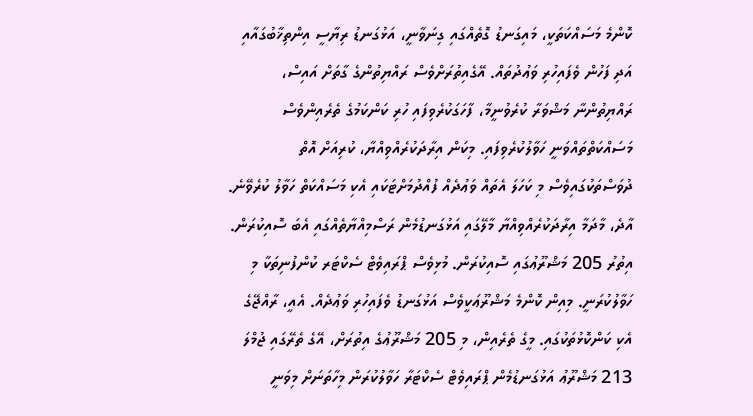ކޮންމެ މަސައްކަތަކީ، މައިގަނޑު ގޮތެއްގައި ގިނަވާނީ، އަޅުގަނޑު ރިޔާސީ އިންތިޚާބުގައާއި އަދި ފަހުން ވެފައިހުރި ވަޢުދުތައް. އޭގެއިތުރަށްވެސް ރައްޔިތުންގެ ގާތަށް އައިސް، ރައްޔިތުންނާ މަޝްވަރާ ކުރެވުނީމާ، ފާހަގަކުރެވިފައި ހުރި ކަންކަމުގެ ތެރެއިންވެސް މަސައްކަތްތައްވަނީ ހަވާލުކުރެވިފައި. މިކަން އިރާދަކުރެއްވިއްޔާ، ކުރިއަށް އޮތް ދުވަސްތަކުގައިވެސް މި ކަހަލަ އެތައް ވަޢުދެއް ފުއްދުމަށްޓަކައި އެކި މަސައްކަތް ހަވާލު ކުރެވޭނެ.
އާދެ، މާދަމާ އިރާދަކުރެއްވިއްޔާ މާލޭގައި އަޅުގަނޑުމެން ރަސްމިއްޔާތެއްގައި އެބަ ސޮއިކުރަން. އިތުރު 205 މަޝްރޫޢުގައި ސޮއިކުރަން. މުޅިވެސް ޕްރައިވެޓް ސެކްޓަރ ކުންފުނިތަކާ މި ހަވާލުކުރަނީ. މިއިން ކޮންމެ މަޝްރޫޢަކީވެސް އަޅުގަނޑު ވެފައިހުރި ވަޢުދެއް. އެއީ، ރާއްޖޭގެ އެކި ކަންކޮޅުތަކުގައި. މީގެ ތެރެއިން، މި 205 މަޝްރޫޢުގެ އިތުރަށް، އޭގެ ތެރޭގައި ޖުމްލަ 213 މަޝްރޫޢު އަޅުގަނޑުމެން ޕްރައިވެޓް ސެކްޓަރާ ހަވާލުކުރަން މިހާތަނަށް މިވަނީ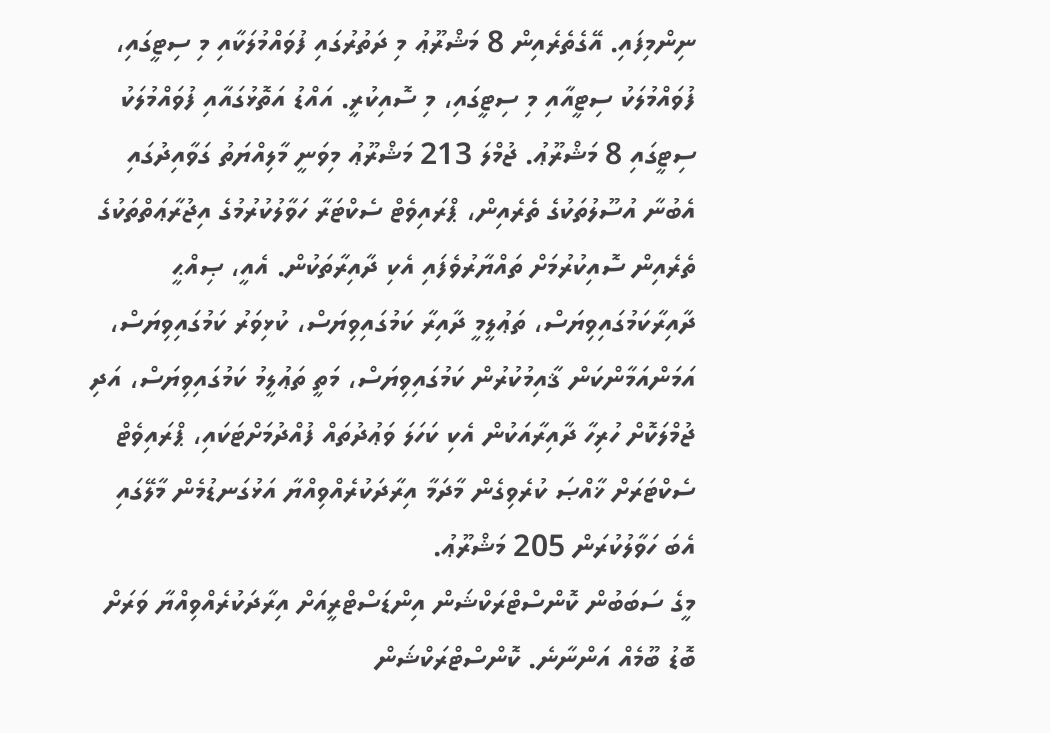ނިންމިފައި. އޭގެތެރެއިން 8 މަޝްރޫޢު މި ދަތުރުގައި ފުވައްމުލަކާއި މި ސިޓީގައި، ފުވައްމުލަކު ސިޓީއާއި މި ސިޓީގައި، މި ސޮއިކުރީ. އައްޑު އަތޮޅުގައާއި ފުވައްމުލަކު ސިޓީގައި 8 މަޝްރޫޢު. ޖުމްލަ 213 މަޝްރޫޢު މިވަނީ މާލިއްޔަތު ގަވާއިދުގައި އެބުނާ އުސޫލުތަކުގެ ތެރެއިން، ޕްރައިވެޓް ސެކްޓަރާ ހަވާލުކުރުމުގެ އިޖުރާޢަތްތަކުގެ ތެރެއިން ސޮއިކުރުމަށް ތައްޔާރުވެފައި އެކި ދާއިރާތަކުން. އެއީ، ޞިއްޙީ ދާއިރާކަމުގައިވިޔަސް، ތަޢުލީމީ ދާއިރާ ކަމުގައިވިޔަސް، ކުޅިވަރު ކަމުގައިވިޔަސް، އަމަންއަމާންކަން ޤާއިމުކުރުން ކަމުގައިވިޔަސް، މަތީ ތަޢުލީމު ކަމުގައިވިޔަސް، އަދި ޖުމްލަކޮށް ހުރިހާ ދާއިރާއަކުން އެކި ކަހަލަ ވަޢުދުތައް ފުއްދުމަށްޓަކައި، ޕްރައިވެޓް ސެކްޓަރަށް ޚާއްޞަ ކުރެވިގެން މާދަމާ އިރާދަކުރެއްވިއްޔާ އަޅުގަނޑުމެން މާލޭގައި އެބަ ހަވާލުކުރަން 205 މަޝްރޫޢު.
މީގެ ސަބަބުން ކޮންސްޓްރަކްޝަން އިންޑަސްޓްރީއަށް އިރާދަކުރެއްވިއްޔާ ވަރަށް ބޮޑު ބޫމެއް އަންނާނެ. ކޮންސްޓްރަކްޝަން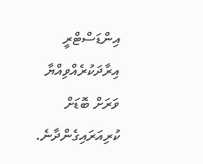އިންޑަސްޓްރީ އިރާދަކުރެއްވިއްޔާ ވަރަށް ބޮޑަށް ކުރިއަރައިގެންދާނެ.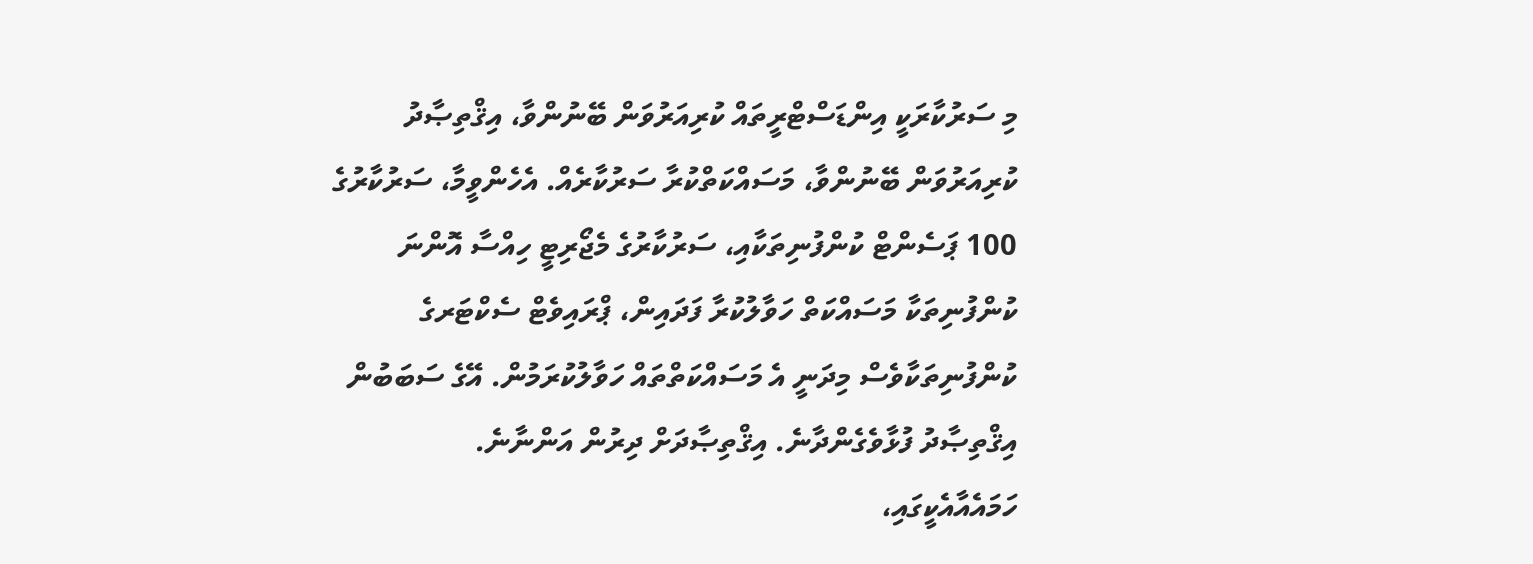މި ސަރުކާރަކީ އިންޑަސްޓްރީތައް ކުރިއަރުވަން ބޭނުންވާ، އިޤްތިޞާދު ކުރިއަރުވަން ބޭނުންވާ، މަސައްކަތްކުރާ ސަރުކާރެއް. އެހެންވީމާ، ސަރުކާރުގެ 100 ޕަސެންޓް ކުންފުނިތަކާއި، ސަރުކާރުގެ މެޖޯރިޓީ ހިއްސާ އޮންނަ ކުންފުނިތަކާ މަސައްކަތް ހަވާލުކުރާ ފަދައިން، ޕްރައިވެޓް ސެކްޓަރގެ ކުންފުނިތަކާވެސް މިދަނީ އެ މަސައްކަތްތައް ހަވާލުކުރަމުން. އޭގެ ސަބަބުން އިޤްތިޞާދު ފުޅާވެގެންދާނެ. އިޤްތިޞާދަށް ދިރުން އަންނާނެ.
ހަމައެއާއެކީގައި،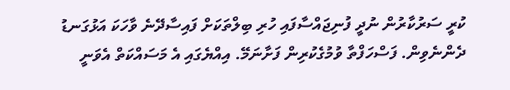ކުރީ ސަރުކާރުން ނުދީ ފުނިޖައްސާފައި ހުރި ބިލްތަކަށް ފައިސާދޭނެ ވާހަކަ އަޅުގަނޑު ދެންނެވިން. ފަސްހަފްތާ ވުމުގެކުރިން ފަށާނަމޭ. އިއްޔެގައި އެ މަސައްކަތް އެވަނީ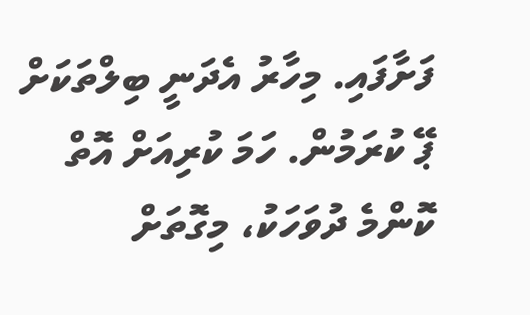ފަށާފައި. މިހާރު އެދަނީ ބިލްތަކަށް ޕޭ ކުރަމުން. ހަމަ ކުރިއަށް އޮތް ކޮންމެ ދުވަހަކު، މިގޮތަށް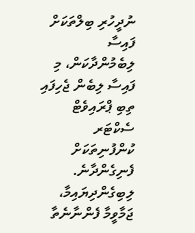ނުދީހުރި ބިލްތަކަށް ފައިސާ ލިބެމުންދާކަން، މި ފައިސާ ލިބެން ޖެހިފައި ތިބި ޕްރައިވެޓް ސެކްޓަރ ކުންފުނިތަކަށް ފެނިގެންދާނެ. ލިބިގެންދިޔައިމާ، ޖަމާވީމާ ފެންނާނެތާ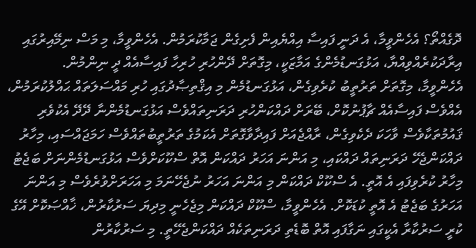ދޮގެއްތޯ؟ އެހެންވީމާ، އެ ދަނީ ފައިސާ އިއްޔެއިން ފެށިގެން ޖަމާކުރަމުން. އެހެންވީމާ، މި މަސް ނިމޭއިރުގައި އިރާދަކުރެއްވިއްޔާ، އަޅުގަނޑުމެންގެ އަމާޒަކީ، މިގޮތަށް ދޭންހުރި ހުރިހާ ފައިސާއެއް ދީ ނިންމުން.
އެހެންވީމާ، މިގޮތަށް ތަރުތީބު ކުރެވިގެން، އަޅުގަނޑުމެން މި އިޤްތިޞާދުގައި ހުރި މައްސަލަތައް ޙައްލުކުރަމުން، އެއްވެސް ފައިސާއެއް ޗާޕުނުކޮށް، ބޭރަށް ދައްކަންހުރި ދަރަނިތައްވެސް އަޅުގަނޑުމެންނާ ދޭދޭ އެކުވެރި ޤައުމުތަކާވެސް ވާހަކަ ދެކެވިގެން، ރާއްޖެއަށް ފައިދާވާގޮތަށް އެކަމުގެ ތަރުތީބުތައްވެސް ހަމަޖައްސައި، މިހާރު ދައްކަންޖެހޭ ދަރަނިތައް ދައްކައި، މި އަންނަ އަހަރު ދައްކަން އޮތް ސްކޫކަށްވެސް އަޅުގަނޑުމެންނަށް ބަޖެޓު މިހާރު ކުރެވިފައި އެ އޮތީ. އެ ސްކޫކް ދައްކަން މި އަންނަ އަހަރު ނުޖެހޭނަމަ މި އަހަރަށްވުރެވެސް މި އަންނަ އަހަރުގެ ބަޖެޓު އެ އޮތީ ކުޑަކޮށް. އެހެންވީމާ، ސްކޫކް ދައްކަން މިޖެހެނީ މިދިޔަ ސަރުކާރުން، ޚާއްޞަކޮށް އޭގެ ކުރީ ސަރުކާރާ އެކީގައި ނަގާފައި އޮތް ބޮޑެތި ދަރަނިތަކެއް ދައްކަންޖެހޭތީ. މި ސަރުކާރުން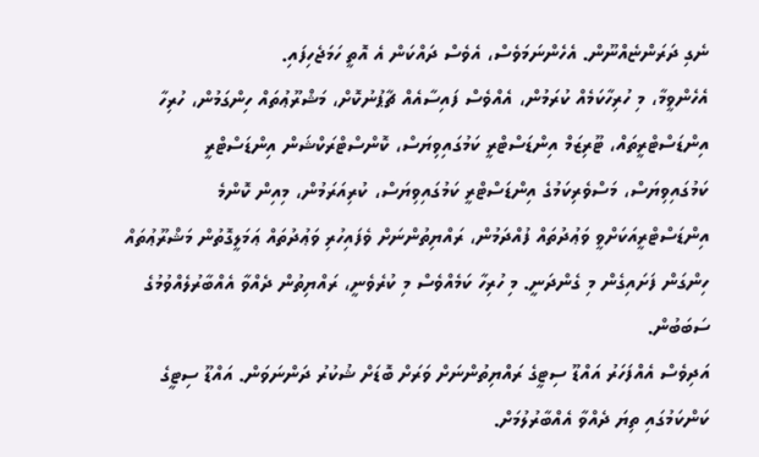ނެގި ދަރަންޏެއްނޫން. އެހެންނަމަވެސް، އެވެސް ދައްކަން އެ އޮތީ ހަމަޖެހިފައި.
އެހެންވީމާ، މި ހުރިހާކަމެއް ކުރަމުން، އެއްވެސް ފައިސާއެއް ޗާޕުނުކޮށް، މަޝްރޫޢުތައް ހިންގަމުން، ހުރިހާ އިންޑަސްޓްރީތައް، ޓޫރިޒަމް އިންޑަސްޓްރީ ކަމުގައިވިޔަސް، ކޮންސްޓްރަކްޝަން އިންޑަސްޓްރީ ކަމުގައިވިޔަސް، މަސްވެރިކަމުގެ އިންޑަސްޓްރީ ކަމުގައިވިޔަސް، ކުރިއަރަމުން، މިއިން ކޮންމެ އިންޑަސްޓްރީއަކަށްވީ ވަޢުދުތައް ފުއްދަމުން، ރައްޔިތުންނަށް ވެފައިހުރި ވަޢުދުތައް ޢަމަލީގޮތުން މަޝްރޫޢުތައް ހިންގަން ފަށައިގެން މި ގެންދަނީ. މި ހުރިހާ ކަމެއްވެސް މި ކުރެވެނީ، ރައްޔިތުން ދެއްވާ އެއްބާރުލެއްވުމުގެ ސަބަބުން.
އަދިވެސް އެއްފަހަރު އައްޑޫ ސިޓީގެ ރައްޔިތުންނަށް ވަރަށް ބޮޑަށް ޝުކުރު ދަންނަވަން. އައްޑޫ ސިޓީގެ ކަންކަމުގައި ތިޔަ ދެއްވާ އެއްބާރުލުމަށް.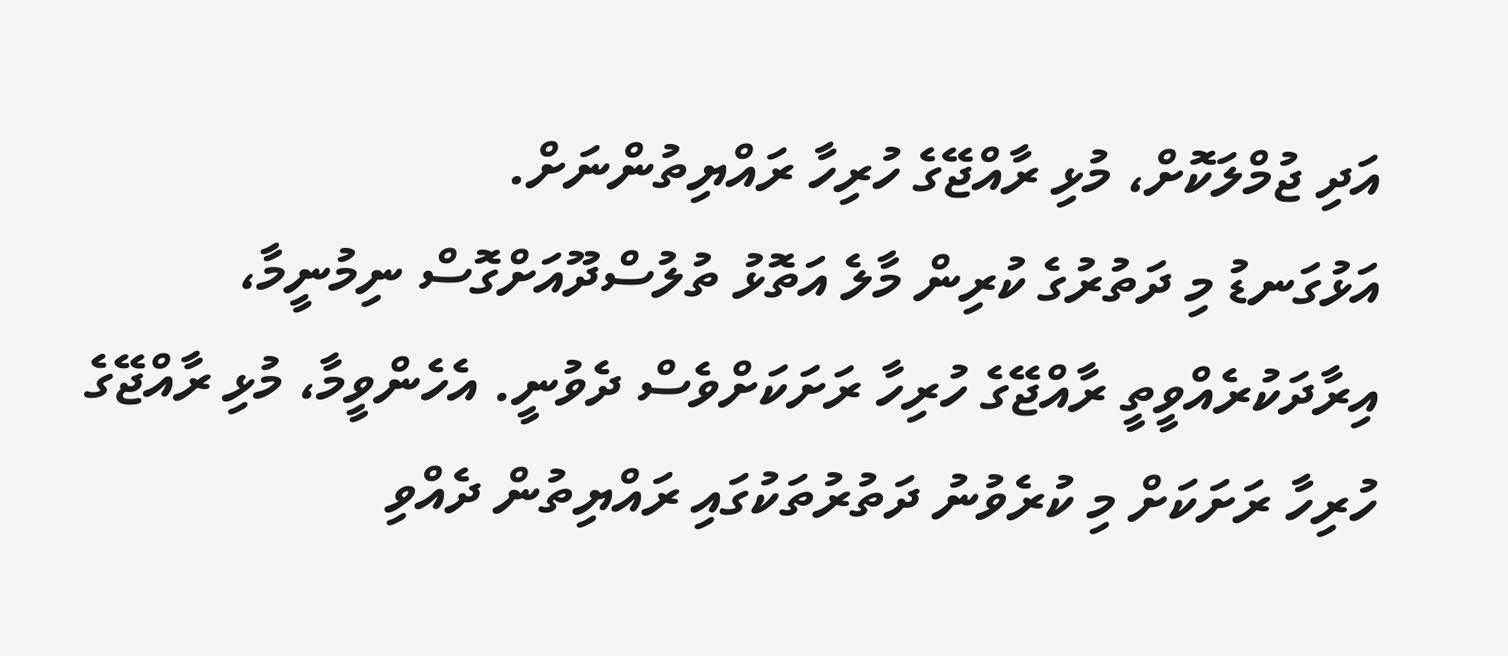އަދި ޖުމްލަކޮށް، މުޅި ރާއްޖޭގެ ހުރިހާ ރައްޔިތުންނަށް.
އަޅުގަނޑު މި ދަތުރުގެ ކުރިން މާލެ އަތޮޅު ތުލުސްދޫއަށްގޮސް ނިމުނީމާ، އިރާދަކުރެއްވީތީ ރާއްޖޭގެ ހުރިހާ ރަށަކަށްވެސް ދެވުނީ. އެހެންވީމާ، މުޅި ރާއްޖޭގެ ހުރިހާ ރަށަކަށް މި ކުރެވުނު ދަތުރުތަކުގައި ރައްޔިތުން ދެއްވި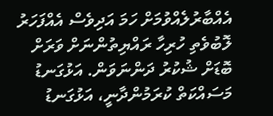އެއްބާރުލެއްވުމަށް ހަމަ އަދިވެސް އެއްފަހަރު ލޮބުވެތި ހުރިހާ ރައްޔިތުންނަށް ވަރަށް ބޮޑަށް ޝުކުރު ދަންނަވަން. އަޅުގަނޑު މަސައްކަތް ކުރަމުންދާނީ، އަޅުގަނޑު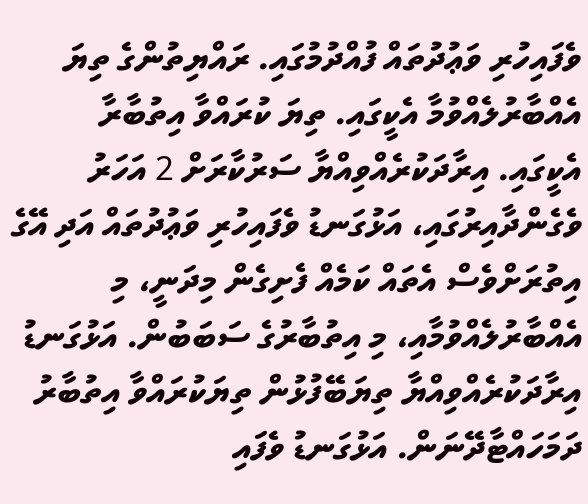ވެފައިހުރި ވަޢުދުތައް ފުއްދުމުގައި. ރައްޔިތުންގެ ތިޔަ އެއްބާރުލެއްވުމާ އެކީގައި. ތިޔަ ކުރައްވާ އިތުބާރާ އެކީގައި. އިރާދަކުރެއްވިއްޔާ ސަރުކާރަށް 2 އަހަރު ވެގެންދާއިރުގައި، އަޅުގަނޑު ވެފައިހުރި ވަޢުދުތައް އަދި އޭގެ އިތުރަށްވެސް އެތައް ކަމެއް ފެށިގެން މިދަނީ، މި އެއްބާރުލެއްވުމާއި، މި އިތުބާރުގެ ސަބަބުން. އަޅުގަނޑު އިރާދަކުރެއްވިއްޔާ ތިޔަބޭފުޅުން ތިޔަކުރައްވާ އިތުބާރު ދަމަހައްޓާދޭނަން. އަޅުގަނޑު ވެފައި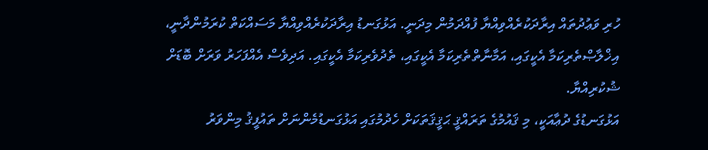ހުރި ވަޢުދުތައް އިރާދަކުރެއްވިއްޔާ ފުއްދަމުން މިދަނީ. އަޅުގަނޑު އިރާދަކުރެއްވިއްޔާ މަސައްކަތް ކުރަމުންދާނީ، އިޚްލާޞްތެރިކަމާ އެކީގައި، އަމާނާތްތެރިކަމާ އެކީގައި، ތެދުވެރިކަމާ އެކީގައި. އަދިވެސް އެއްފަހަރު ވަރަށް ބޮޑަށް ޝުކުރިއްޔާ.
އަޅުގަނޑުގެ ދުޢާއަކީ، މި ޤައުމުގެ ތަރައްޤީ ޙަޤީޤަތަކަށް ހެދުމުގައި އަޅުގަނޑުމެންނަށް ތައުފީޤު މިންވަރު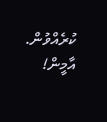ކުރެއްވުން. އާމީން!